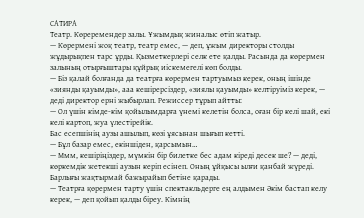САТИРА
Театр. Көреремендер залы. Ұжымдық жиналыс өтіп жатыр.
— Көрермені жоқ театр, театр емес, — деп, ұжым директоры столды жұдырықпен тарс ұрды. Қызметкерлері селк ете қалды. Расында да көрермен залының отырғыштары құйрық иіскемегелі көп болды.
— Біз қалай болғанда да театрға көрермен тартуымыз керек, оның ішінде «зиянды қауымды», ааа кешірерсіздер, «зиялы қауымды» келтіруіміз керек, — деді директор ерні жыбырлап. Режиссер тұрып айтты:
— Ол үшін кімде-кім қойылымдарға үнемі келетін болса, оған бір келі шай, екі келі картоп, жуа үлестірейік.
Бас есепшінің аузы ашылып, көзі ұясынан шығып кетті.
— Бұл базар емес, екіншіден, қарсымын…
— Ммм, кешіріңіздер, мүмкін бір билетке бес адам кіреді десек ше? — деді, көркемдік жетекші аузын керіп есінеп. Оның ұйқысы ылғи қанбай жүреді. Барлығы жақтырмай бажырайып бетіне қарады.
— Театрға қөрермен тарту үшін спектакльдерге ең алдымен Әкім бастап келу керек, — деп қойып қалды біреу. Кімнің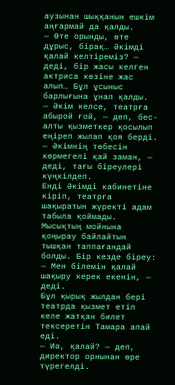аузынан шыққанын ешкім аңғармай да қалды.
— Өте орынды, өте дұрыс, бірақ… Әкімді қалай келтіреміз? — деді, бір жасы келген актриса көзіне жас алып… Бұл ұсыныс барлығына ұнап қалды.
— Әкім келсе, театрға абырой ғой, — деп, бес-алты қызметкер қосылып еңіреп жылап қоя берді.
— Әкімнің төбесін көрмегелі қай заман, — деді, тағы біреулері күңкілдеп.
Енді Әкімді кабинетіне кіріп, театрға шақыратын жүректі адам табыла қоймады. Мысықтың мойнына қоңырау байлайтын тышқан таппағандай болды. Бір кезде біреу:
— Мен білемін қалай шақыру керек екенін, — деді.
Бұл қырық жылдан бері театрда қызмет етіп келе жатқан билет тексеретін Тамара апай еді.
— Иә, қалай? — деп, директор орнынан өре түрегелді.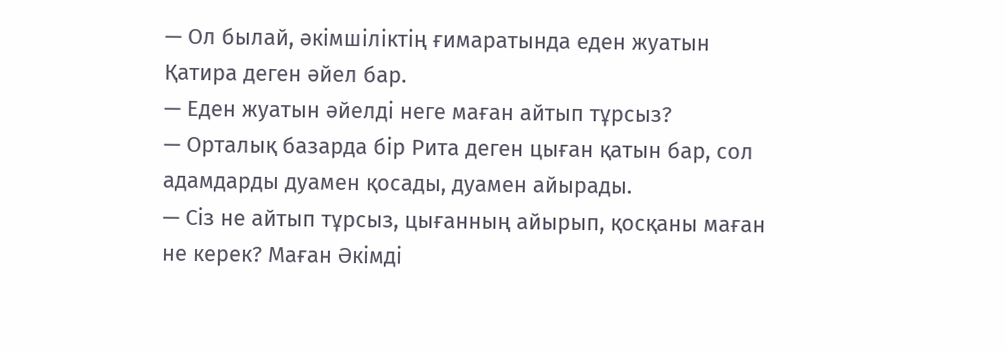— Ол былай, әкімшіліктің ғимаратында еден жуатын Қатира деген әйел бар.
— Еден жуатын әйелді неге маған айтып тұрсыз?
— Орталық базарда бір Рита деген цыған қатын бар, сол адамдарды дуамен қосады, дуамен айырады.
— Сіз не айтып тұрсыз, цығанның айырып, қосқаны маған не керек? Маған Әкімді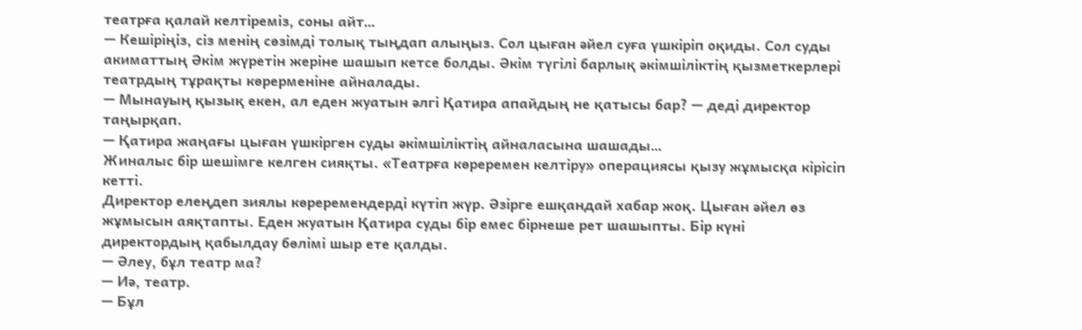театрға қалай келтіреміз, соны айт…
— Кешіріңіз, сіз менің сөзімді толық тыңдап алыңыз. Сол цыған әйел суға үшкіріп оқиды. Сол суды акиматтың Әкім жүретін жеріне шашып кетсе болды. Әкім түгілі барлық әкімшіліктің қызметкерлері театрдың тұрақты көрерменіне айналады.
— Мынауың қызық екен, ал еден жуатын әлгі Қатира апайдың не қатысы бар? — деді директор таңырқап.
— Қатира жаңағы цыған үшкірген суды әкімшіліктің айналасына шашады…
Жиналыс бір шешімге келген сияқты. «Театрға көреремен келтіру» операциясы қызу жұмысқа кірісіп кетті.
Директор елеңдеп зиялы көреремендерді күтіп жүр. Әзірге ешқандай хабар жоқ. Цыған әйел өз жұмысын аяқтапты. Еден жуатын Қатира суды бір емес бірнеше рет шашыпты. Бір күні директордың қабылдау бөлімі шыр ете қалды.
— Әлеу, бұл театр ма?
— Иә, театр.
— Бұл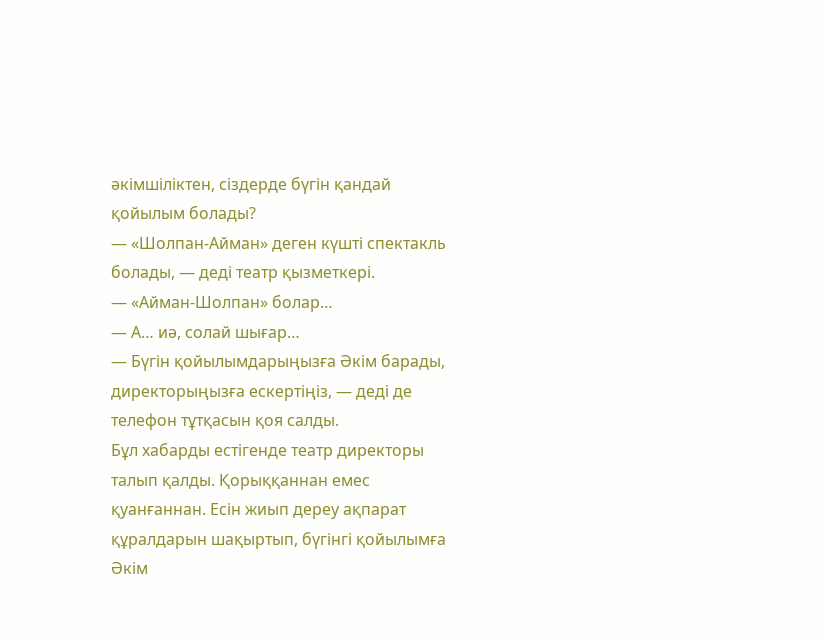әкімшіліктен, сіздерде бүгін қандай қойылым болады?
— «Шолпан-Айман» деген күшті спектакль болады, — деді театр қызметкері.
— «Айман-Шолпан» болар…
— А… иә, солай шығар…
— Бүгін қойылымдарыңызға Әкім барады, директорыңызға ескертіңіз, — деді де телефон тұтқасын қоя салды.
Бұл хабарды естігенде театр директоры талып қалды. Қорыққаннан емес қуанғаннан. Есін жиып дереу ақпарат құралдарын шақыртып, бүгінгі қойылымға Әкім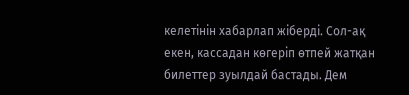келетінін хабарлап жіберді. Сол-ақ екен, кассадан көгеріп өтпей жатқан билеттер зуылдай бастады. Дем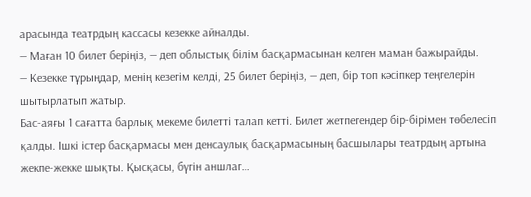арасында театрдың кассасы кезекке айналды.
— Маған 10 билет беріңіз, — деп облыстық білім басқармасынан келген маман бажырайды.
— Кезекке тұрыңдар, менің кезегім келді, 25 билет беріңіз, — деп, бір топ кәсіпкер теңгелерін шытырлатып жатыр.
Бас-аяғы 1 сағатта барлық мекеме билетті талап кетті. Билет жетпегендер бір-бірімен төбелесіп қалды. Ішкі істер басқармасы мен денсаулық басқармасының басшылары театрдың артына жекпе-жекке шықты. Қысқасы, бүгін аншлаг…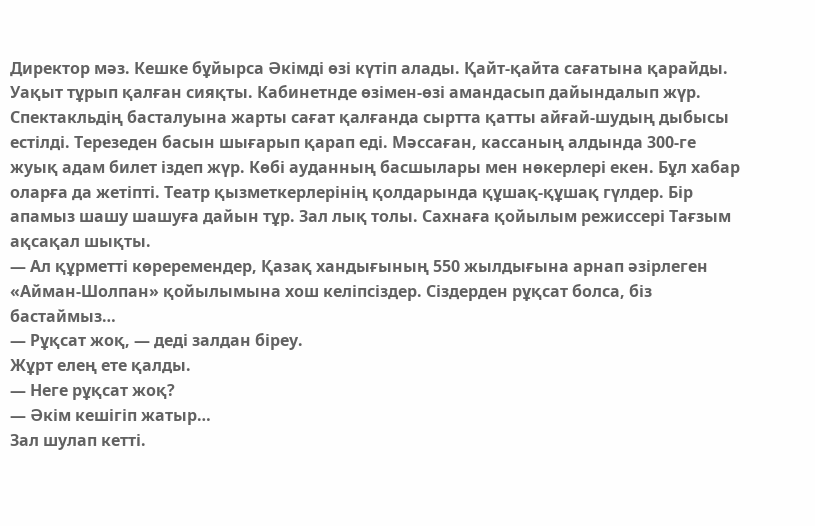Директор мәз. Кешке бұйырса Әкімді өзі күтіп алады. Қайт-қайта сағатына қарайды. Уақыт тұрып қалған сияқты. Кабинетнде өзімен-өзі амандасып дайындалып жүр. Спектакльдің басталуына жарты сағат қалғанда сыртта қатты айғай-шудың дыбысы естілді. Терезеден басын шығарып қарап еді. Мәссаған, кассаның алдында 300-ге жуық адам билет іздеп жүр. Көбі ауданның басшылары мен нөкерлері екен. Бұл хабар оларға да жетіпті. Театр қызметкерлерінің қолдарында құшақ-құшақ гүлдер. Бір апамыз шашу шашуға дайын тұр. Зал лық толы. Сахнаға қойылым режиссері Тағзым ақсақал шықты.
— Ал құрметті көреремендер, Қазақ хандығының 550 жылдығына арнап әзірлеген «Айман-Шолпан» қойылымына хош келіпсіздер. Сіздерден рұқсат болса, біз бастаймыз…
— Рұқсат жоқ, — деді залдан біреу.
Жұрт елең ете қалды.
— Неге рұқсат жоқ?
— Әкім кешігіп жатыр…
Зал шулап кетті.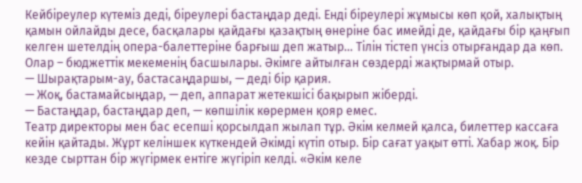Кейбіреулер күтеміз деді, біреулері бастаңдар деді. Енді біреулері жұмысы көп қой, халықтың қамын ойлайды десе, басқалары қайдағы қазақтың өнеріне бас имейді де, қайдағы бір қаңғып келген шетелдің опера-балеттеріне барғыш деп жатыр… Тілін тістеп үнсіз отырғандар да көп. Олар – бюджеттік мекеменің басшылары. Әкімге айтылған сөздерді жақтырмай отыр.
— Шырақтарым-ау, бастасаңдаршы, — деді бір қария.
— Жоқ, бастамайсыңдар, — деп, аппарат жетекшісі бақырып жіберді.
— Бастаңдар, бастаңдар деп, — көпшілік көрермен қояр емес.
Театр директоры мен бас есепші қорсылдап жылап тұр. Әкім келмей қалса, билеттер кассаға кейін қайтады. Жұрт келіншек күткендей Әкімді күтіп отыр. Бір сағат уақыт өтті. Хабар жоқ. Бір кезде сырттан бір жүгірмек ентіге жүгіріп келді. «Әкім келе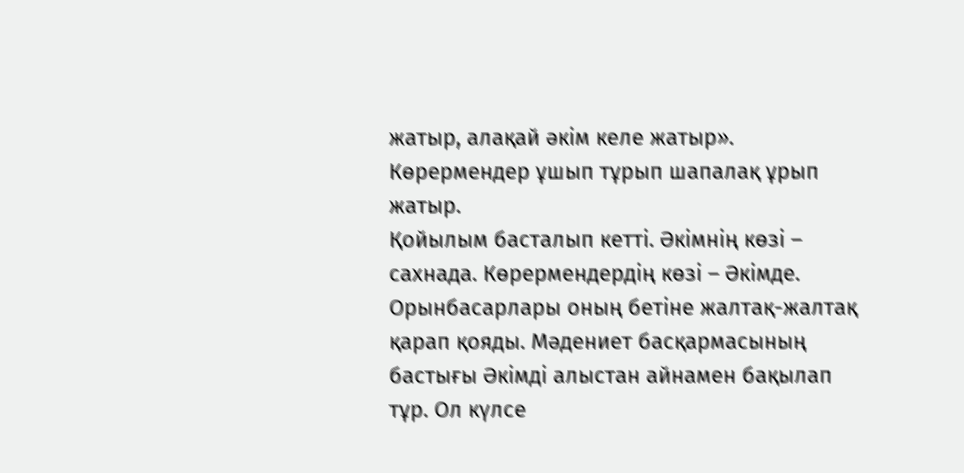жатыр, алақай әкім келе жатыр». Көрермендер ұшып тұрып шапалақ ұрып жатыр.
Қойылым басталып кетті. Әкімнің көзі – сахнада. Көрермендердің көзі – Әкімде. Орынбасарлары оның бетіне жалтақ-жалтақ қарап қояды. Мәдениет басқармасының бастығы Әкімді алыстан айнамен бақылап тұр. Ол күлсе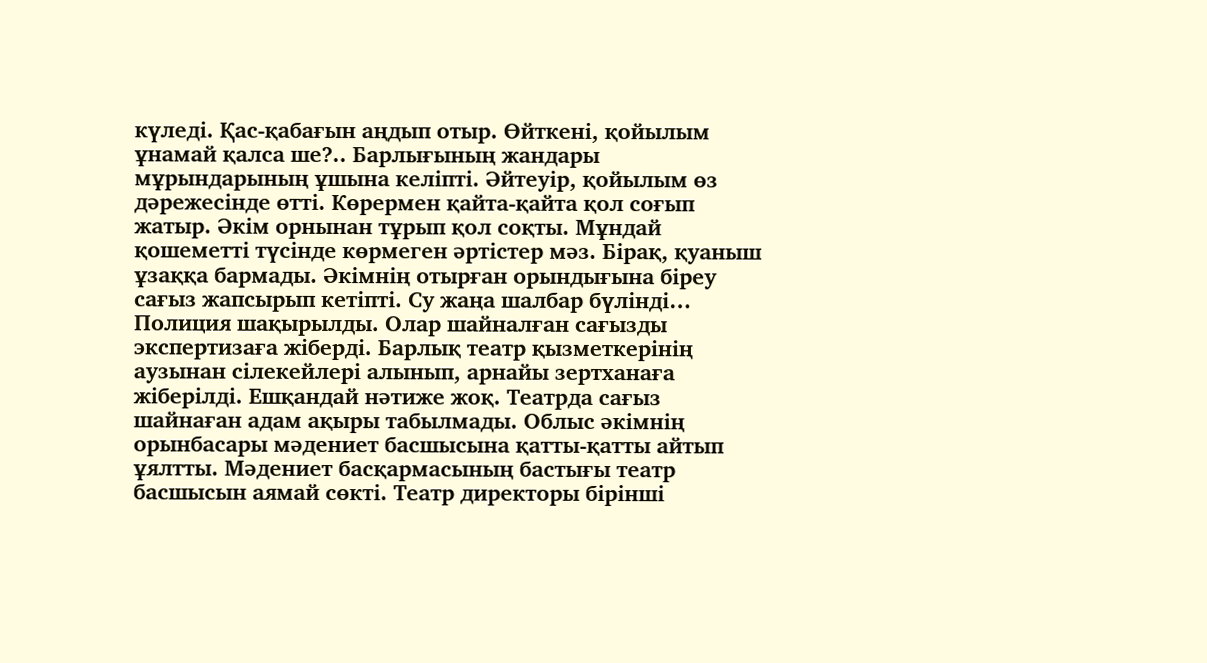күледі. Қас-қабағын аңдып отыр. Өйткені, қойылым ұнамай қалса ше?.. Барлығының жандары мұрындарының ұшына келіпті. Әйтеуір, қойылым өз дәрежесінде өтті. Көрермен қайта-қайта қол соғып жатыр. Әкім орнынан тұрып қол соқты. Мұндай қошеметті түсінде көрмеген әртістер мәз. Бірақ, қуаныш ұзаққа бармады. Әкімнің отырған орындығына біреу сағыз жапсырып кетіпті. Су жаңа шалбар бүлінді… Полиция шақырылды. Олар шайналған сағызды экспертизаға жіберді. Барлық театр қызметкерінің аузынан сілекейлері алынып, арнайы зертханаға жіберілді. Ешқандай нәтиже жоқ. Театрда сағыз шайнаған адам ақыры табылмады. Облыс әкімнің орынбасары мәдениет басшысына қатты-қатты айтып ұялтты. Мәдениет басқармасының бастығы театр басшысын аямай сөкті. Театр директоры бірінші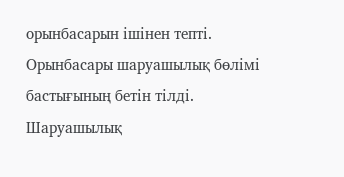орынбасарын ішінен тепті. Орынбасары шаруашылық бөлімі бастығының бетін тілді. Шаруашылық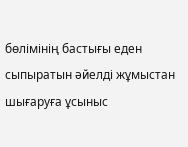бөлімінің бастығы еден сыпыратын әйелді жұмыстан шығаруға ұсыныс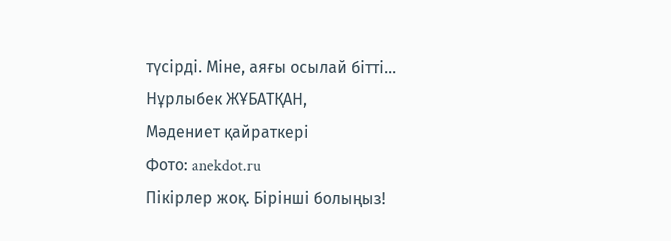түсірді. Міне, аяғы осылай бітті…
Нұрлыбек ЖҰБАТҚАН,
Мәдениет қайраткері
Фото: anekdot.ru
Пікірлер жоқ. Бірінші болыңыз!